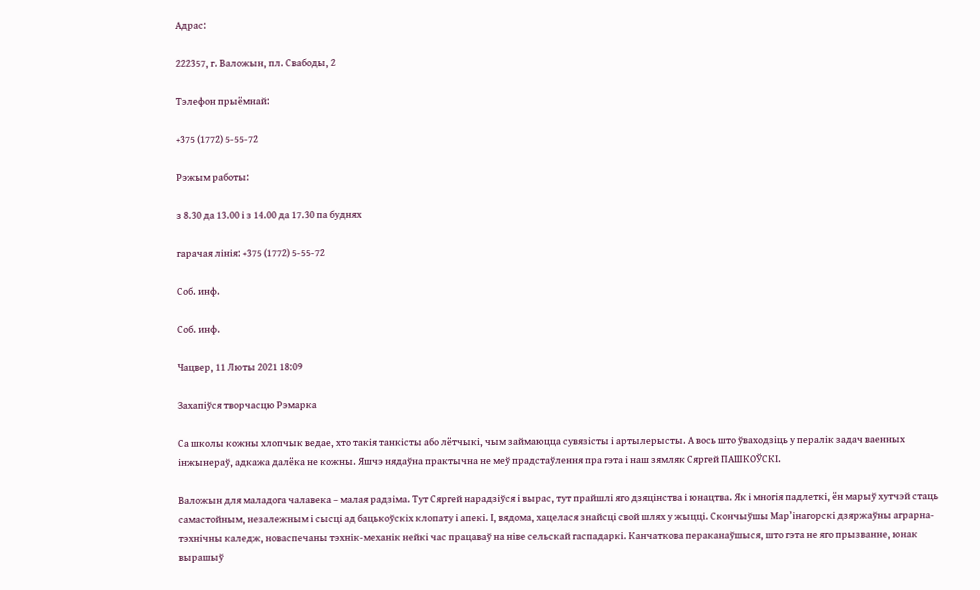Адрас:

222357, г. Валожын, пл. Свабоды, 2

Тэлефон прыёмнай:

+375 (1772) 5-55-72

Рэжым работы:

з 8.30 да 13.00 і з 14.00 да 17.30 па буднях

гарачая лінія: +375 (1772) 5-55-72

Соб. инф.

Соб. инф.

Чацвер, 11 Люты 2021 18:09

Захапіўся творчасцю Рэмарка

Са школы кожны хлопчык ведае, хто такія танкісты або лётчыкі, чым займаюцца сувязісты і артылерысты. А вось што ўваходзіць у пералік задач ваенных інжынераў, адкажа далёка не кожны. Яшчэ нядаўна практычна не меў прадстаўлення пра гэта і наш зямляк Сяргей ПАШКОЎСКІ.

Валожын для маладога чалавека – малая радзіма. Тут Сяргей нарадзіўся і вырас, тут прайшлі яго дзяцінства і юнацтва. Як і многія падлеткі, ён марыў хутчэй стаць самастойным, незалежным і сысці ад бацькоўскіх клопату і апекі. І, вядома, хацелася знайсці свой шлях у жыцці. Скончыўшы Мар’інагорскі дзяржаўны аграрна-тэхнічны каледж, новаспечаны тэхнік-механік нейкі час працаваў на ніве сельскай гаспадаркі. Канчаткова пераканаўшыся, што гэта не яго прызванне, юнак вырашыў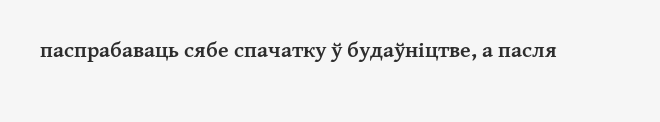паспрабаваць сябе спачатку ў будаўніцтве, а пасля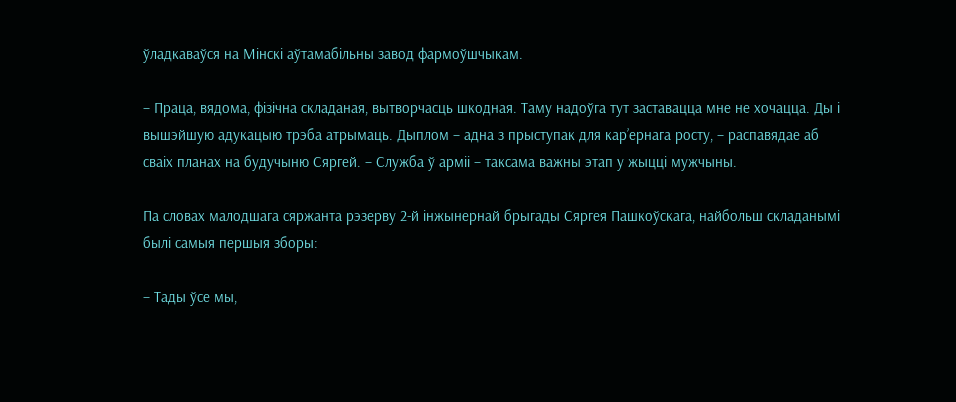ўладкаваўся на Мінскі аўтамабільны завод фармоўшчыкам.

– Праца, вядома, фізічна складаная, вытворчасць шкодная. Таму надоўга тут заставацца мне не хочацца. Ды і вышэйшую адукацыю трэба атрымаць. Дыплом – адна з прыступак для кар’ернага росту, – распавядае аб сваіх планах на будучыню Сяргей. – Служба ў арміі – таксама важны этап у жыцці мужчыны.

Па словах малодшага сяржанта рэзерву 2-й інжынернай брыгады Сяргея Пашкоўскага, найбольш складанымі былі самыя першыя зборы:

– Тады ўсе мы,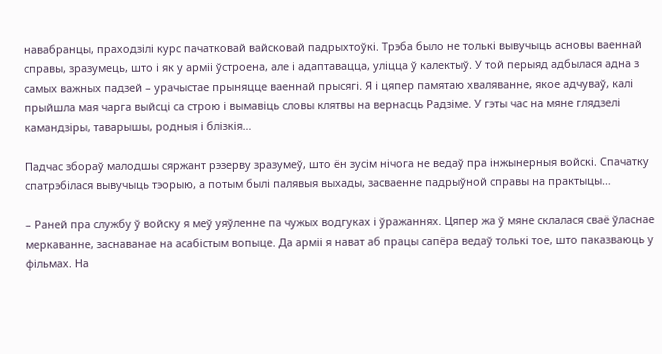навабранцы, праходзілі курс пачатковай вайсковай падрыхтоўкі. Трэба было не толькі вывучыць асновы ваеннай справы, зразумець, што і як у арміі ўстроена, але і адаптавацца, уліцца ў калектыў. У той перыяд адбылася адна з самых важных падзей – урачыстае прыняцце ваеннай прысягі. Я і цяпер памятаю хваляванне, якое адчуваў, калі прыйшла мая чарга выйсці са строю і вымавіць словы клятвы на вернасць Радзіме. У гэты час на мяне глядзелі камандзіры, таварышы, родныя і блізкія…

Падчас збораў малодшы сяржант рэзерву зразумеў, што ён зусім нічога не ведаў пра інжынерныя войскі. Спачатку спатрэбілася вывучыць тэорыю, а потым былі палявыя выхады, засваенне падрыўной справы на практыцы…

– Раней пра службу ў войску я меў уяўленне па чужых водгуках і ўражаннях. Цяпер жа ў мяне склалася сваё ўласнае меркаванне, заснаванае на асабістым вопыце. Да арміі я нават аб працы сапёра ведаў толькі тое, што паказваюць у фільмах. На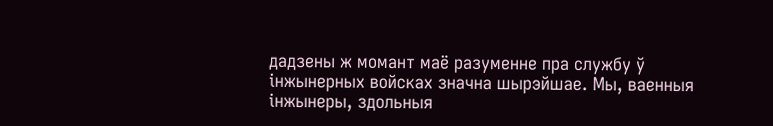дадзены ж момант маё разуменне пра службу ў інжынерных войсках значна шырэйшае. Мы, ваенныя інжынеры, здольныя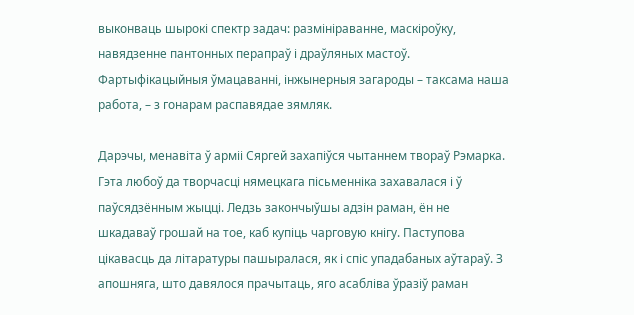выконваць шырокі спектр задач: размініраванне, маскіроўку, навядзенне пантонных перапраў і драўляных мастоў. Фартыфікацыйныя ўмацаванні, інжынерныя загароды – таксама наша работа, – з гонарам распавядае зямляк.

Дарэчы, менавіта ў арміі Сяргей захапіўся чытаннем твораў Рэмарка. Гэта любоў да творчасці нямецкага пісьменніка захавалася і ў паўсядзённым жыцці. Ледзь закончыўшы адзін раман, ён не шкадаваў грошай на тое, каб купіць чарговую кнігу. Паступова цікавасць да літаратуры пашыралася, як і спіс упадабаных аўтараў. З апошняга, што давялося прачытаць, яго асабліва ўразіў раман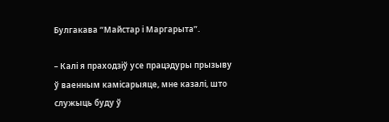Булгакава “Майстар і Маргарыта”.

– Калі я праходзіў усе працэдуры прызыву ў ваенным камісарыяце, мне казалі, што служыць буду ў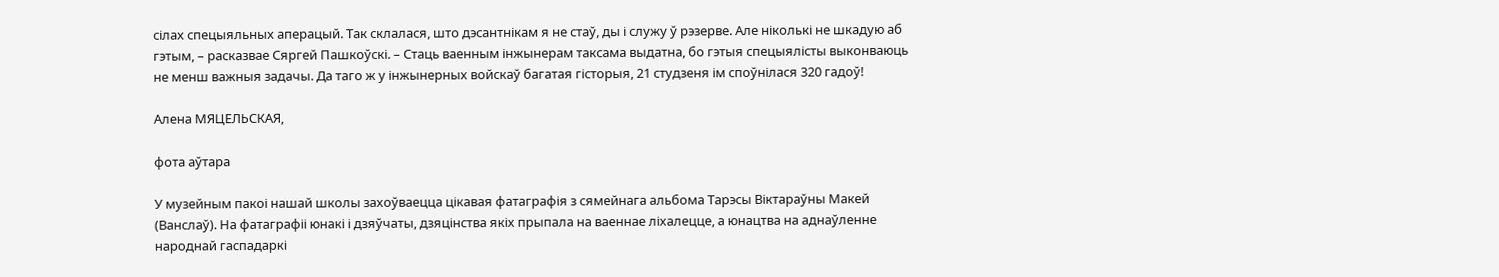сілах спецыяльных аперацый. Так склалася, што дэсантнікам я не стаў, ды і служу ў рэзерве. Але ніколькі не шкадую аб гэтым, – расказвае Сяргей Пашкоўскі. – Стаць ваенным інжынерам таксама выдатна, бо гэтыя спецыялісты выконваюць не менш важныя задачы. Да таго ж у інжынерных войскаў багатая гісторыя, 21 студзеня ім споўнілася 320 гадоў!

Алена МЯЦЕЛЬСКАЯ,

фота аўтара

У музейным пакоі нашай школы захоўваецца цікавая фатаграфія з сямейнага альбома Тарэсы Віктараўны Макей (Ванслаў). На фатаграфіі юнакі і дзяўчаты, дзяцінства якіх прыпала на ваеннае ліхалецце, а юнацтва на аднаўленне народнай гаспадаркі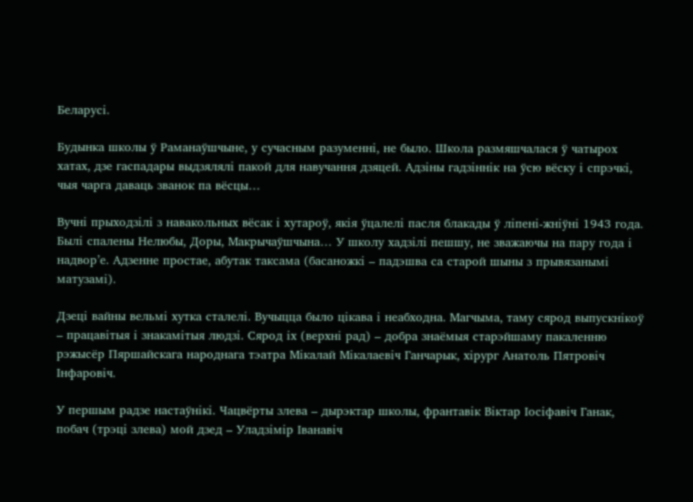Беларусі.

Будынка школы ў Раманаўшчыне, у сучасным разуменні, не было. Школа размяшчалася ў чатырох хатах, дзе гаспадары выдзялялі пакой для навучання дзяцей. Адзіны гадзіннік на ўсю вёску і спрэчкі, чыя чарга даваць званок па вёсцы…

Вучні прыходзілі з навакольных вёсак і хутароў, якія ўцалелі пасля блакады ў ліпені-жніўні 1943 года. Былі спалены Нелюбы, Доры, Макрычаўшчына… У школу хадзілі пешшу, не зважаючы на пару года і надвор’е. Адзенне простае, абутак таксама (басаножкі – падэшва са старой шыны з прывязанымі матузамі).

Дзеці вайны вельмі хутка сталелі. Вучыцца было цікава і неабходна. Магчыма, таму сярод выпускнікоў – працавітыя і знакамітыя людзі. Сярод іх (верхні рад) – добра знаёмыя старэйшаму пакаленню рэжысёр Пяршайскага народнага тэатра Мікалай Мікалаевіч Ганчарык, хірург Анатоль Пятровіч Інфаровіч.

У першым радзе настаўнікі. Чацвёрты злева – дырэктар школы, франтавік Віктар Іосіфавіч Ганак, побач (трэці злева) мой дзед – Уладзімір Іванавіч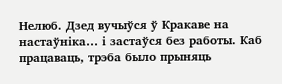Нелюб. Дзед вучыўся ў Кракаве на настаўніка… і застаўся без работы. Каб працаваць, трэба было прыняць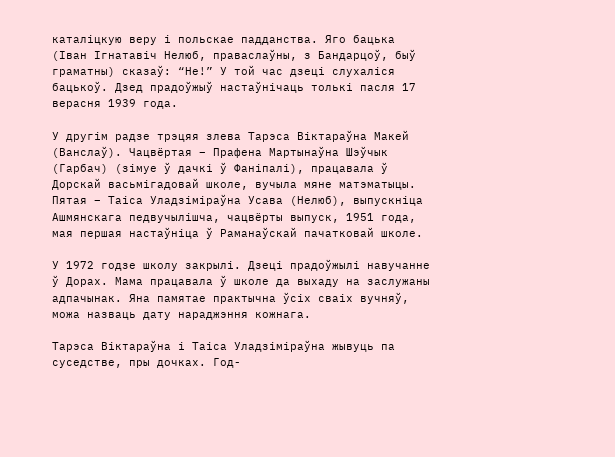каталіцкую веру і польскае падданства. Яго бацька (Іван Ігнатавіч Нелюб, праваслаўны, з Бандарцоў, быў граматны) сказаў: “Не!” У той час дзеці слухаліся бацькоў. Дзед прадоўжыў настаўнічаць толькі пасля 17 верасня 1939 года.

У другім радзе трэцяя злева Тарэса Віктараўна Макей (Ванслаў). Чацвёртая – Прафена Мартынаўна Шэўчык (Гарбач) (зімуе ў дачкі ў Фаніпалі), працавала ў Дорскай васьмігадовай школе, вучыла мяне матэматыцы. Пятая – Таіса Уладзіміраўна Усава (Нелюб), выпускніца Ашмянскага педвучылішча, чацвёрты выпуск, 1951 года, мая першая настаўніца ў Раманаўскай пачатковай школе.

У 1972 годзе школу закрылі. Дзеці прадоўжылі навучанне ў Дорах. Мама працавала ў школе да выхаду на заслужаны адпачынак. Яна памятае практычна ўсіх сваіх вучняў, можа назваць дату нараджэння кожнага.

Тарэса Віктараўна і Таіса Уладзіміраўна жывуць па суседстве, пры дочках. Год-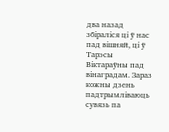два назад збіраліся ці ў нас пад вішняй, ці ў Тарэсы Віктараўны пад вінаградам. Зараз кожны дзень падтрымліваюць сувязь па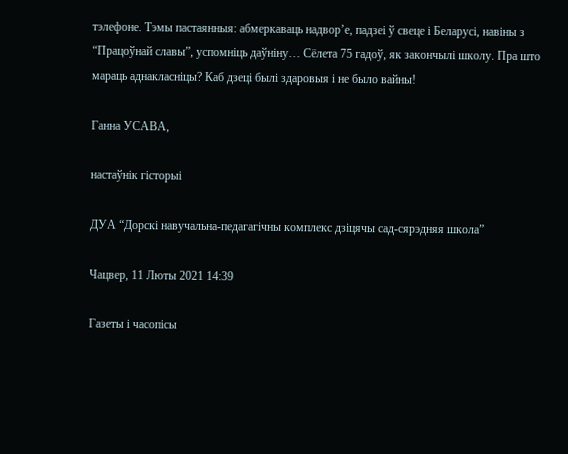тэлефоне. Тэмы пастаянныя: абмеркаваць надвор’е, падзеі ў свеце і Беларусі, навіны з “Працоўнай славы”, успомніць даўніну… Сёлета 75 гадоў, як закончылі школу. Пра што мараць аднакласніцы? Каб дзеці былі здаровыя і не было вайны!

Ганна УСАВА,

настаўнік гісторыі

ДУА “Дорскі навучальна-педагагічны комплекс дзіцячы сад-сярэдняя школа”

Чацвер, 11 Люты 2021 14:39

Газеты і часопісы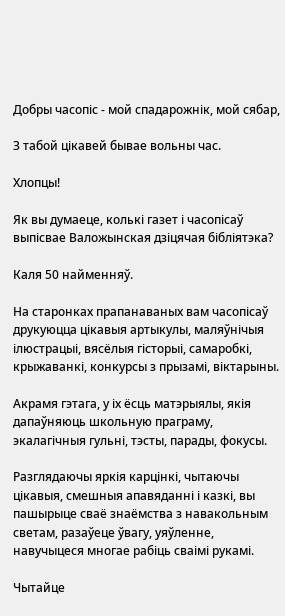Добры часопіс - мой спадарожнік, мой сябар,

З табой цікавей бывае вольны час.

Хлопцы!

Як вы думаеце, колькі газет і часопісаў выпісвае Валожынская дзіцячая бібліятэка?

Каля 50 найменняў.

На старонках прапанаваных вам часопісаў друкуюцца цікавыя артыкулы, маляўнічыя ілюстрацыі, вясёлыя гісторыі, самаробкі, крыжаванкі, конкурсы з прызамі, віктарыны.

Акрамя гэтага, у іх ёсць матэрыялы, якія дапаўняюць школьную праграму, экалагічныя гульні, тэсты, парады, фокусы.

Разглядаючы яркія карцінкі, чытаючы цікавыя, смешныя апавяданні і казкі, вы пашырыце сваё знаёмства з навакольным светам, разаўеце ўвагу, уяўленне, навучыцеся многае рабіць сваімі рукамі.

Чытайце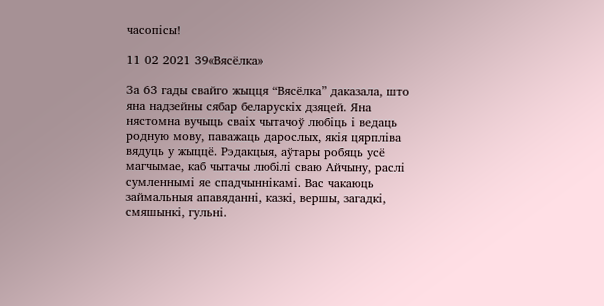часопісы!

11 02 2021 39«Вясёлка»

За 63 гады свайго жыцця “Вясёлка” даказала, што яна надзейны сябар беларускіх дзяцей. Яна нястомна вучыць сваіх чытачоў любіць і ведаць родную мову, паважаць дарослых, якія цярпліва вядуць у жыццё. Рэдакцыя, аўтары робяць усё магчымае, каб чытачы любілі сваю Айчыну, раслі сумленнымі яе спадчыннікамі. Вас чакаюць займальныя апавяданні, казкі, вершы, загадкі, смяшынкі, гульні.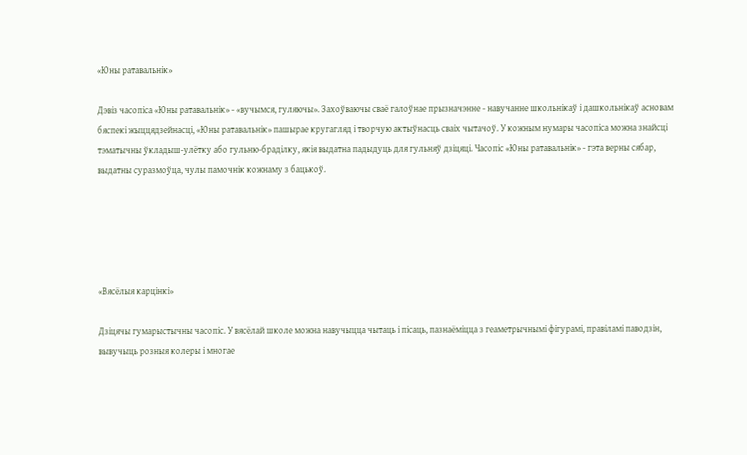«Юны ратавальнік»

Дэвіз часопіса «Юны ратавальнік» - «вучымся, гуляючы». Захоўваючы сваё галоўнае прызначэнне - навучанне школьнікаў і дашкольнікаў асновам бяспекі жыццядзейнасці, «Юны ратавальнік» пашырае кругагляд і творчую актыўнасць сваіх чытачоў. У кожным нумары часопіса можна знайсці тэматычны ўкладыш-улётку або гульню-браділку, якія выдатна падыдуць для гульняў дзіцяці. Часопіс «Юны ратавальнік» - гэта верны сябар, выдатны суразмоўца, чулы памочнік кожнаму з бацькоў.





«Вясёлыя карцінкі»

Дзіцячы гумарыстычны часопіс. У вясёлай школе можна навучыцца чытаць і пісаць, пазнаёміцца з геаметрычнымі фігурамі, правіламі паводзін, вывучыць розныя колеры і многае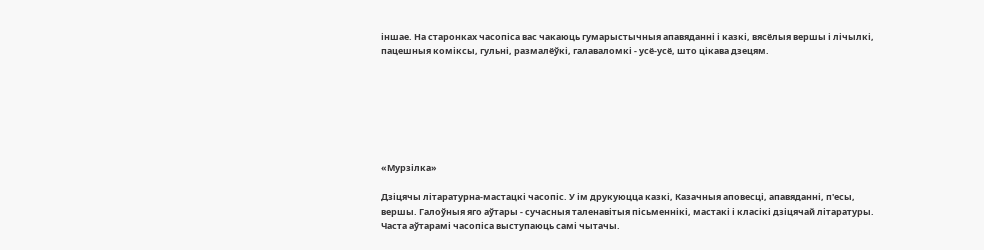іншае. На старонках часопіса вас чакаюць гумарыстычныя апавяданні і казкі, вясёлыя вершы і лічылкі, пацешныя коміксы, гульні, размалёўкі, галаваломкі - усё-усё, што цікава дзецям.







«Мурзілка»

Дзіцячы літаратурна-мастацкі часопіс. У ім друкуюцца казкі, Казачныя аповесці, апавяданні, п'есы, вершы. Галоўныя яго аўтары - сучасныя таленавітыя пісьменнікі, мастакі і класікі дзіцячай літаратуры. Часта аўтарамі часопіса выступаюць самі чытачы.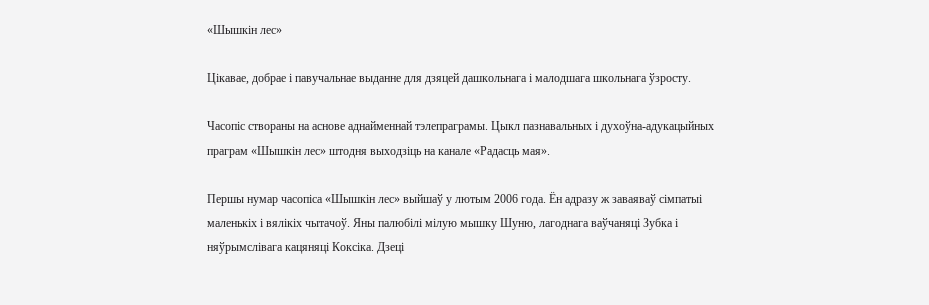«Шышкін лес»

Цікавае, добрае і павучальнае выданне для дзяцей дашкольнага і малодшага школьнага ўзросту.

Часопіс створаны на аснове аднайменнай тэлепраграмы. Цыкл пазнавальных і духоўна-адукацыйных праграм «Шышкін лес» штодня выходзіць на канале «Радасць мая».

Першы нумар часопіса «Шышкін лес» выйшаў у лютым 2006 года. Ён адразу ж заваяваў сімпатыі маленькіх і вялікіх чытачоў. Яны палюбілі мілую мышку Шуню, лагоднага ваўчаняці Зубка і няўрымслівага кацяняці Коксіка. Дзеці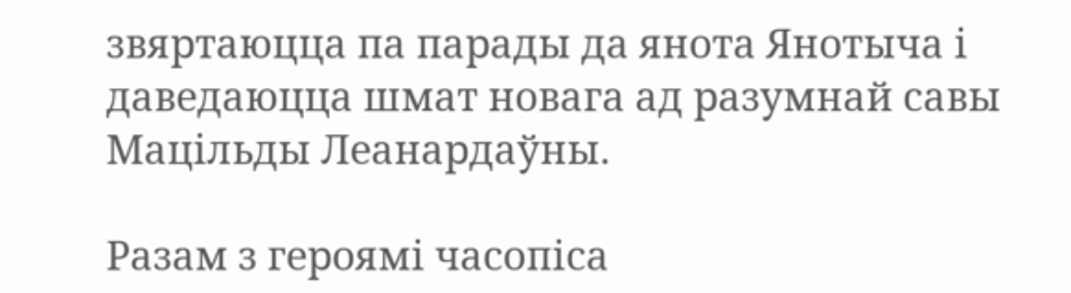звяртаюцца па парады да янота Янотыча і даведаюцца шмат новага ад разумнай савы Мацільды Леанардаўны.

Разам з героямі часопіса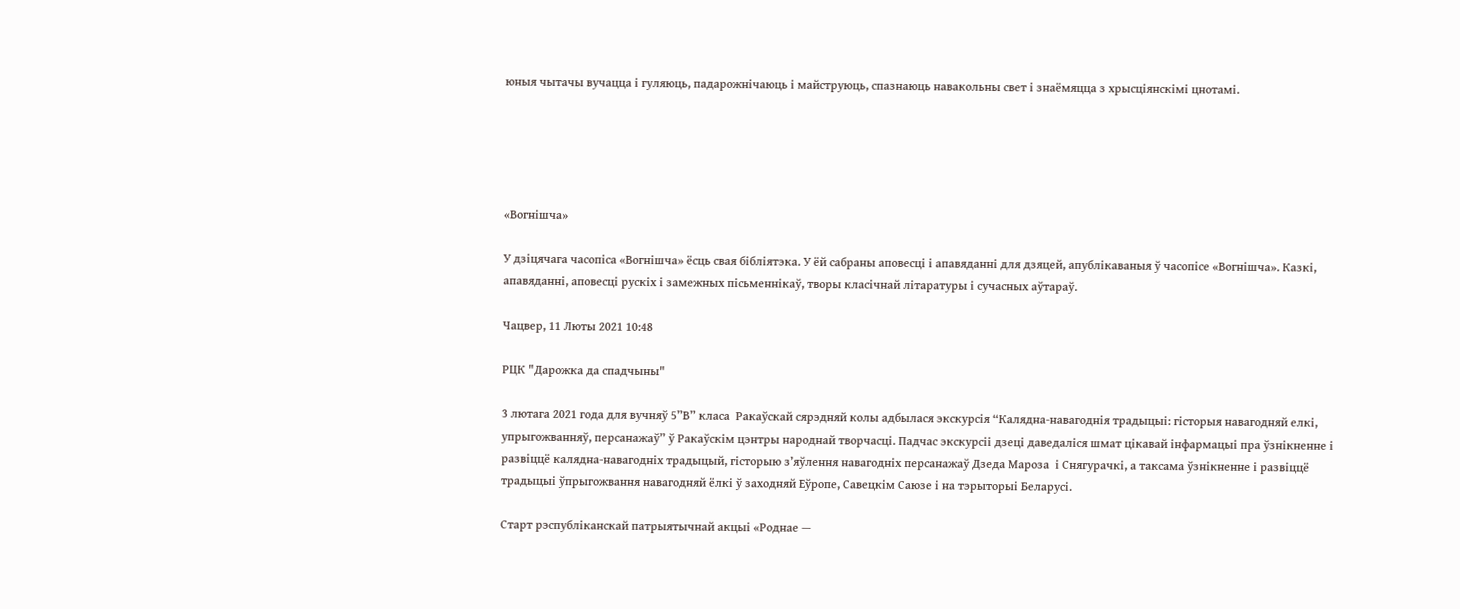юныя чытачы вучацца і гуляюць, падарожнічаюць і майструюць, спазнаюць навакольны свет і знаёмяцца з хрысціянскімі цнотамі.





«Вогнішча»

У дзіцячага часопіса «Вогнішча» ёсць свая бібліятэка. У ёй сабраны аповесці і апавяданні для дзяцей, апублікаваныя ў часопісе «Вогнішча». Казкі, апавяданні, аповесці рускіх і замежных пісьменнікаў, творы класічнай літаратуры і сучасных аўтараў.

Чацвер, 11 Люты 2021 10:48

РЦК "Дарожка да спадчыны"

3 лютага 2021 года для вучняў 5”В” класа  Ракаўскай сярэдняй колы адбылася экскурсія “Калядна-навагоднія традыцыі: гісторыя навагодняй елкі, упрыгожванняў, персанажаў” ў Ракаўскім цэнтры народнай творчасці. Падчас экскурсіі дзеці даведаліся шмат цікавай інфармацыі пра ўзнікненне і развіццё калядна-навагодніх традыцый, гісторыю з’яўлення навагодніх персанажаў Дзеда Мароза  і Снягурачкі, а таксама ўзнікненне і развіццё традыцыі ўпрыгожвання навагодняй ёлкі ў заходняй Еўропе, Савецкім Саюзе і на тэрыторыі Беларусі.

Старт рэспубліканскай патрыятычнай акцыі «Роднае —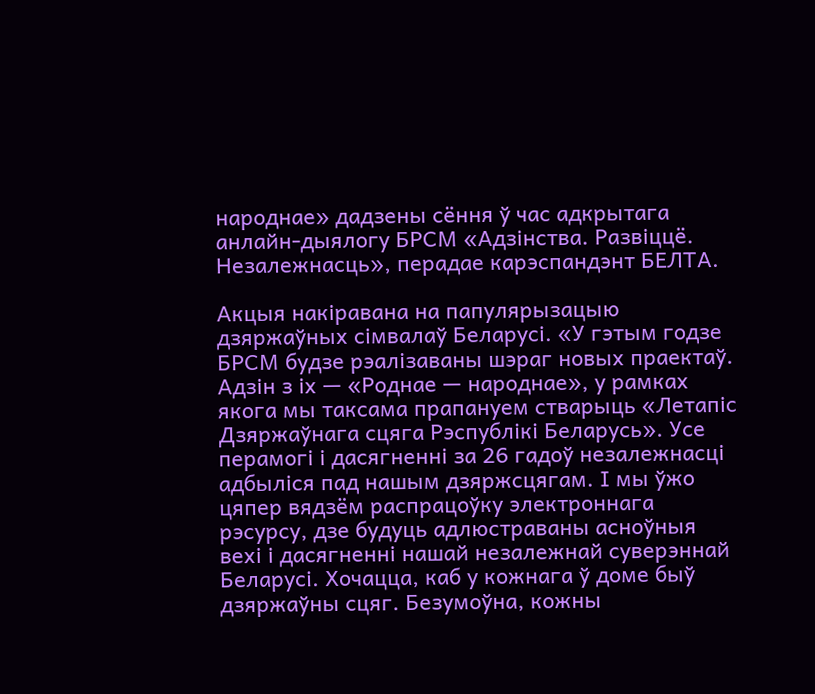народнае» дадзены сёння ў час адкрытага анлайн-дыялогу БРСМ «Адзінства. Развіццё. Незалежнасць», перадае карэспандэнт БЕЛТА.

Акцыя накіравана на папулярызацыю дзяржаўных сімвалаў Беларусі. «У гэтым годзе БРСМ будзе рэалізаваны шэраг новых праектаў. Адзін з іх — «Роднае — народнае», у рамках якога мы таксама прапануем стварыць «Летапіс Дзяржаўнага сцяга Рэспублікі Беларусь». Усе перамогі і дасягненні за 26 гадоў незалежнасці адбыліся пад нашым дзяржсцягам. І мы ўжо цяпер вядзём распрацоўку электроннага рэсурсу, дзе будуць адлюстраваны асноўныя вехі і дасягненні нашай незалежнай суверэннай Беларусі. Хочацца, каб у кожнага ў доме быў дзяржаўны сцяг. Безумоўна, кожны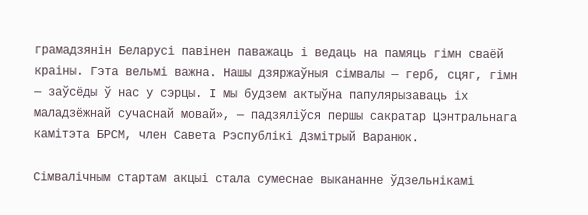грамадзянін Беларусі павінен паважаць і ведаць на памяць гімн сваёй краіны. Гэта вельмі важна. Нашы дзяржаўныя сімвалы — герб, сцяг, гімн — заўсёды ў нас у сэрцы. І мы будзем актыўна папулярызаваць іх маладзёжнай сучаснай мовай», — падзяліўся першы сакратар Цэнтральнага камітэта БРСМ, член Савета Рэспублікі Дзмітрый Варанюк.

Сімвалічным стартам акцыі стала сумеснае выкананне ўдзельнікамі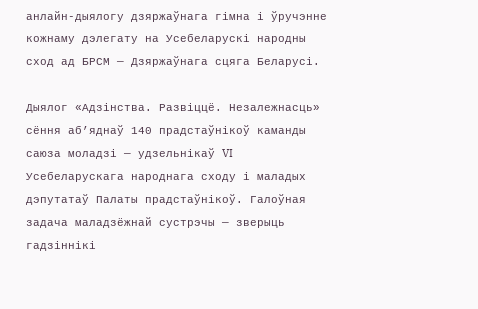анлайн-дыялогу дзяржаўнага гімна і ўручэнне кожнаму дэлегату на Усебеларускі народны сход ад БРСМ — Дзяржаўнага сцяга Беларусі.

Дыялог «Адзінства. Развіццё. Незалежнасць» сёння аб’яднаў 140 прадстаўнікоў каманды саюза моладзі — удзельнікаў VI Усебеларускага народнага сходу і маладых дэпутатаў Палаты прадстаўнікоў. Галоўная задача маладзёжнай сустрэчы — зверыць гадзіннікі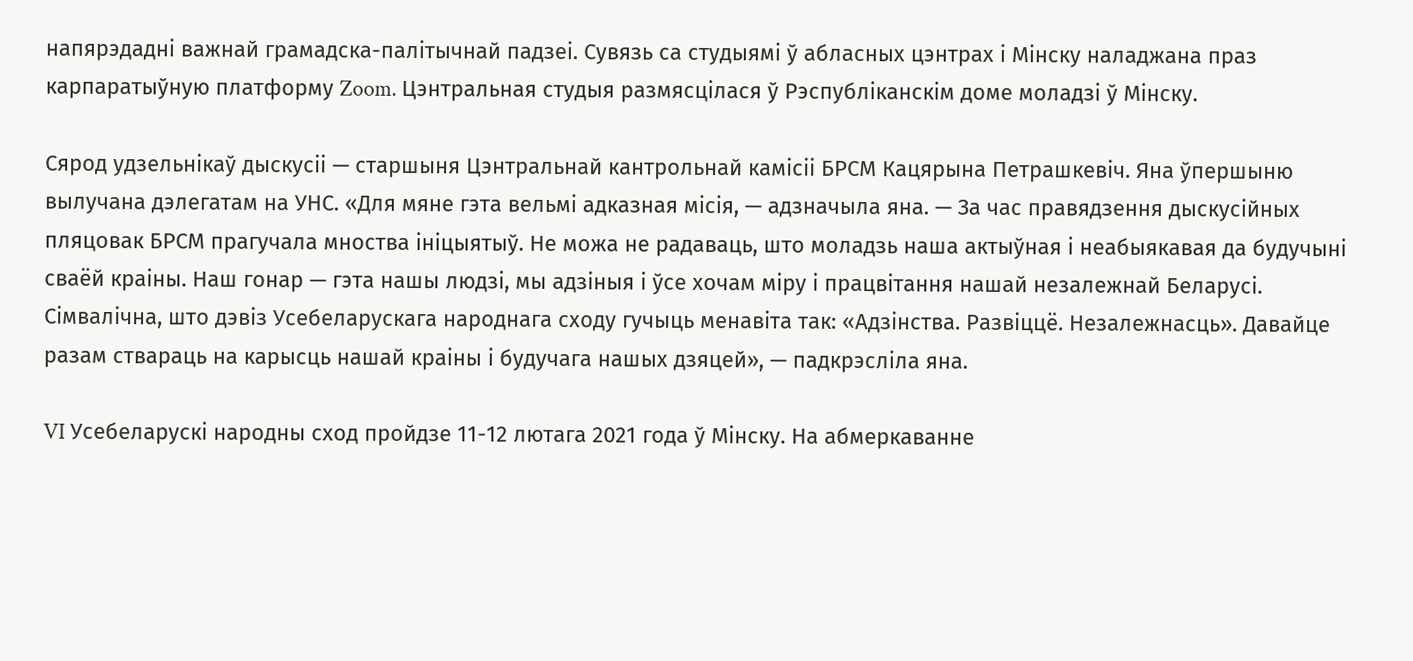напярэдадні важнай грамадска-палітычнай падзеі. Сувязь са студыямі ў абласных цэнтрах і Мінску наладжана праз карпаратыўную платформу Zoom. Цэнтральная студыя размясцілася ў Рэспубліканскім доме моладзі ў Мінску.

Сярод удзельнікаў дыскусіі — старшыня Цэнтральнай кантрольнай камісіі БРСМ Кацярына Петрашкевіч. Яна ўпершыню вылучана дэлегатам на УНС. «Для мяне гэта вельмі адказная місія, — адзначыла яна. — За час правядзення дыскусійных пляцовак БРСМ прагучала мноства ініцыятыў. Не можа не радаваць, што моладзь наша актыўная і неабыякавая да будучыні сваёй краіны. Наш гонар — гэта нашы людзі, мы адзіныя і ўсе хочам міру і працвітання нашай незалежнай Беларусі. Сімвалічна, што дэвіз Усебеларускага народнага сходу гучыць менавіта так: «Адзінства. Развіццё. Незалежнасць». Давайце разам ствараць на карысць нашай краіны і будучага нашых дзяцей», — падкрэсліла яна.

VI Усебеларускі народны сход пройдзе 11-12 лютага 2021 года ў Мінску. На абмеркаванне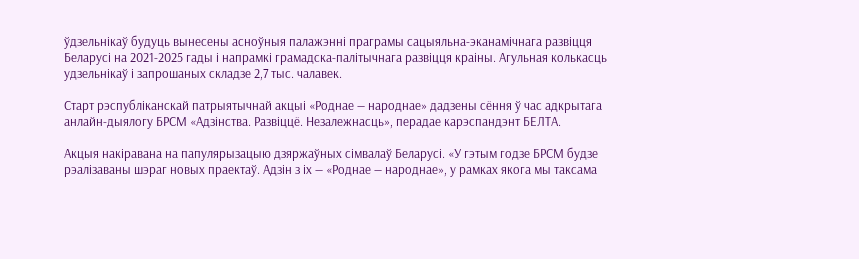ўдзельнікаў будуць вынесены асноўныя палажэнні праграмы сацыяльна-эканамічнага развіцця Беларусі на 2021-2025 гады і напрамкі грамадска-палітычнага развіцця краіны. Агульная колькасць удзельнікаў і запрошаных складзе 2,7 тыс. чалавек.

Старт рэспубліканскай патрыятычнай акцыі «Роднае — народнае» дадзены сёння ў час адкрытага анлайн-дыялогу БРСМ «Адзінства. Развіццё. Незалежнасць», перадае карэспандэнт БЕЛТА.

Акцыя накіравана на папулярызацыю дзяржаўных сімвалаў Беларусі. «У гэтым годзе БРСМ будзе рэалізаваны шэраг новых праектаў. Адзін з іх — «Роднае — народнае», у рамках якога мы таксама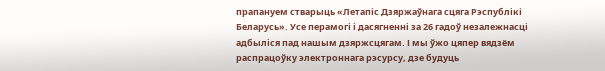прапануем стварыць «Летапіс Дзяржаўнага сцяга Рэспублікі Беларусь». Усе перамогі і дасягненні за 26 гадоў незалежнасці адбыліся пад нашым дзяржсцягам. І мы ўжо цяпер вядзём распрацоўку электроннага рэсурсу, дзе будуць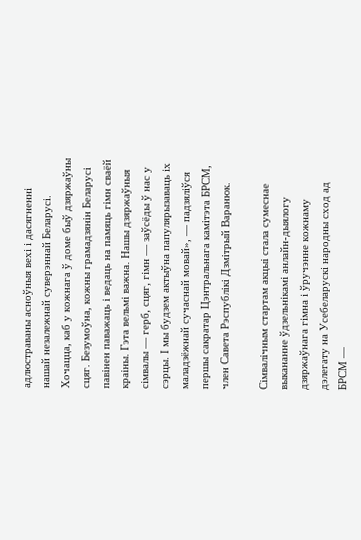адлюстраваны асноўныя вехі і дасягненні нашай незалежнай суверэннай Беларусі. Хочацца, каб у кожнага ў доме быў дзяржаўны сцяг. Безумоўна, кожны грамадзянін Беларусі павінен паважаць і ведаць на памяць гімн сваёй краіны. Гэта вельмі важна. Нашы дзяржаўныя сімвалы — герб, сцяг, гімн — заўсёды ў нас у сэрцы. І мы будзем актыўна папулярызаваць іх маладзёжнай сучаснай мовай», — падзяліўся першы сакратар Цэнтральнага камітэта БРСМ, член Савета Рэспублікі Дзмітрый Варанюк.

Сімвалічным стартам акцыі стала сумеснае выкананне ўдзельнікамі анлайн-дыялогу дзяржаўнага гімна і ўручэнне кожнаму дэлегату на Усебеларускі народны сход ад БРСМ —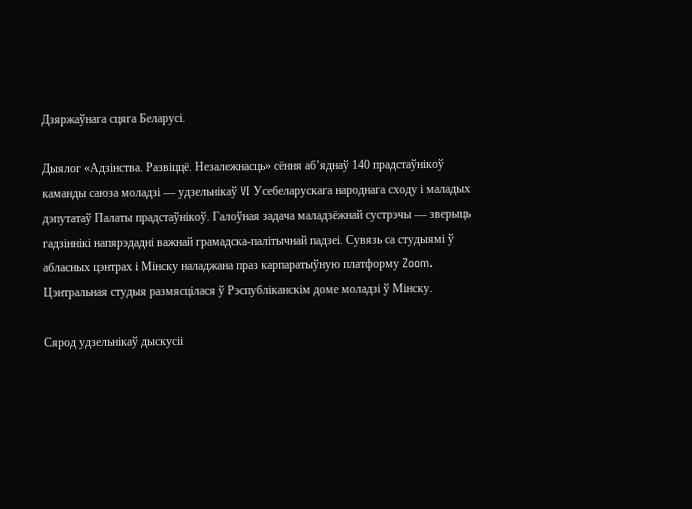Дзяржаўнага сцяга Беларусі.

Дыялог «Адзінства. Развіццё. Незалежнасць» сёння аб’яднаў 140 прадстаўнікоў каманды саюза моладзі — удзельнікаў VI Усебеларускага народнага сходу і маладых дэпутатаў Палаты прадстаўнікоў. Галоўная задача маладзёжнай сустрэчы — зверыць гадзіннікі напярэдадні важнай грамадска-палітычнай падзеі. Сувязь са студыямі ў абласных цэнтрах і Мінску наладжана праз карпаратыўную платформу Zoom. Цэнтральная студыя размясцілася ў Рэспубліканскім доме моладзі ў Мінску.

Сярод удзельнікаў дыскусіі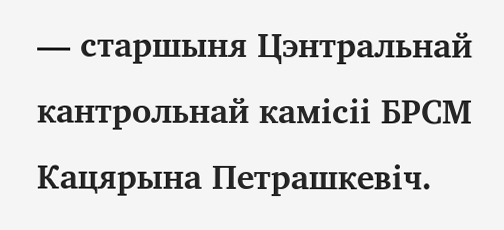— старшыня Цэнтральнай кантрольнай камісіі БРСМ Кацярына Петрашкевіч.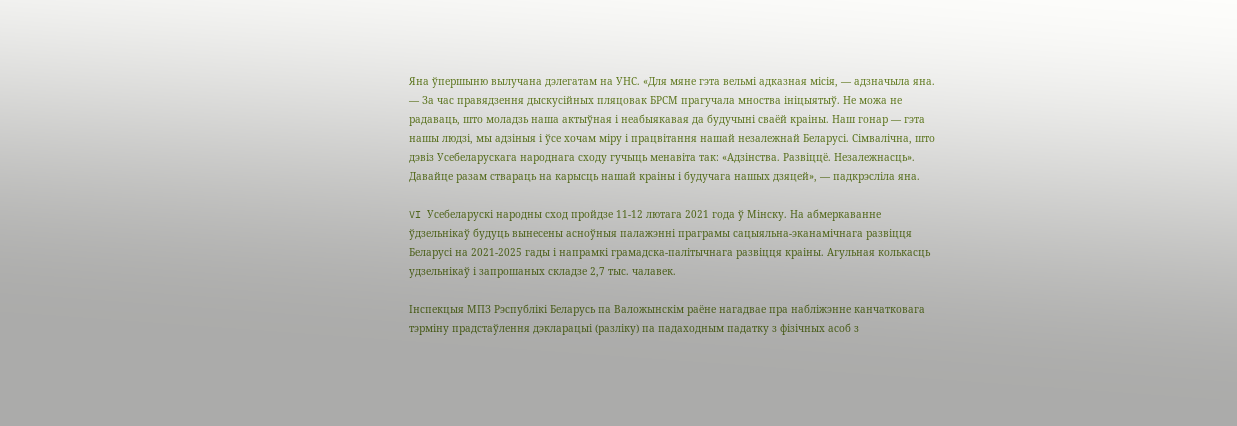Яна ўпершыню вылучана дэлегатам на УНС. «Для мяне гэта вельмі адказная місія, — адзначыла яна. — За час правядзення дыскусійных пляцовак БРСМ прагучала мноства ініцыятыў. Не можа не радаваць, што моладзь наша актыўная і неабыякавая да будучыні сваёй краіны. Наш гонар — гэта нашы людзі, мы адзіныя і ўсе хочам міру і працвітання нашай незалежнай Беларусі. Сімвалічна, што дэвіз Усебеларускага народнага сходу гучыць менавіта так: «Адзінства. Развіццё. Незалежнасць». Давайце разам ствараць на карысць нашай краіны і будучага нашых дзяцей», — падкрэсліла яна.

VI Усебеларускі народны сход пройдзе 11-12 лютага 2021 года ў Мінску. На абмеркаванне ўдзельнікаў будуць вынесены асноўныя палажэнні праграмы сацыяльна-эканамічнага развіцця Беларусі на 2021-2025 гады і напрамкі грамадска-палітычнага развіцця краіны. Агульная колькасць удзельнікаў і запрошаных складзе 2,7 тыс. чалавек.

Інспекцыя МПЗ Рэспублікі Беларусь па Валожынскім раёне нагадвае пра набліжэнне канчатковага тэрміну прадстаўлення дэкларацыі (разліку) па падаходным падатку з фізічных асоб з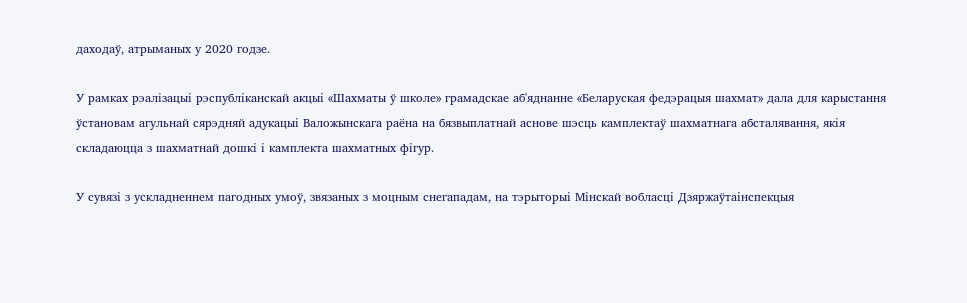даходаў, атрыманых у 2020 годзе.

У рамках рэалізацыі рэспубліканскай акцыі «Шахматы ў школе» грамадскае аб'яднанне «Беларуская федэрацыя шахмат» дала для карыстання ўстановам агульнай сярэдняй адукацыі Валожынскага раёна на бязвыплатнай аснове шэсць камплектаў шахматнага абсталявання, якія складаюцца з шахматнай дошкі і камплекта шахматных фігур.

У сувязі з ускладненнем пагодных умоў, звязаных з моцным снегападам, на тэрыторыі Мінскай вобласці Дзяржаўтаінспекцыя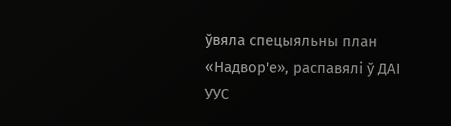ўвяла спецыяльны план «Надвор'е», распавялі ў ДАІ УУС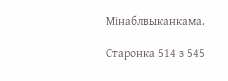Мінаблвыканкама.

Старонка 514 з 545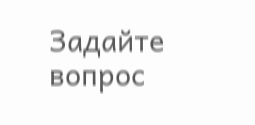Задайте вопрос